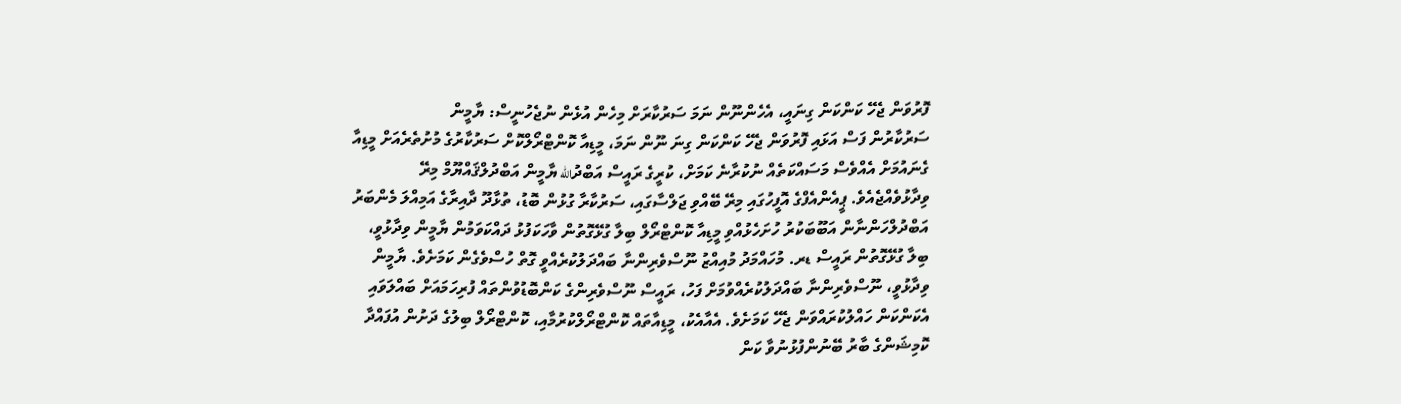ފޮރުވަން ޖެހޭ ކަންކަން ގިނައީ، އެހެންނޫން ނަމަ ސަރުކާރަށް މިހެން އުޅެން ނުޖެހުނީސް: ޔާމީން
ސަރުކާރުން ފަސް އަޅައި ފޮރުވަން ޖެހޭ ކަންކަން ގިނަ ނޫން ނަމަ، މީޑިއާ ކޮންޓްރޯލްކޮށް ސަރުކާރުގެ މުށުތެރެއަށް މީޑިއާ ގެނައުމަށް އެއްވެސް މަސައްކަތެއް ނުކުރާނެ ކަމަށް، ކުރީގެ ރައީސް އަބްދުالله ޔާމީން އަބްދުލްޤައްޔޫމް މިރޭ ވިދާޅުވެއްޖެއެވެ. ޕީއެންއެފްގެ އޮފީހުގައި މިރޭ ބޭއްވި ޖަލްސާގައި، ސަރުކާރާ ގުޅުން ބޮޑު، ތުޅާދޫ ދާއިރާގެ އަމިއްލަ މެންބަރު އަބްދުލްހަންނާން އަބޫބަކުރު ހުށަހެޅުއްވި މީޑިއާ ކޮންޓްރޯލް ބިލާ ގުޅޭގޮތުން ވާހަކަފުޅު ދައްކަވަމުން ޔާމީން ވިދާޅުވީ، ބިލާ ގުޅޭގޮތުން ރައީސް ޑރ. މުހައްމަދު މުއިއްޒު ނޫސްވެރިންނާ ބައްދަލުކުރެއްވީ ގޮތް ހުސްވެގެން ކަމަށެވެ. ޔާމީން ވިދާޅުވީ، ނޫސްވެރިންނާ ބައްދަލުކުރެއްވުމަށް ފަހު، ރައީސް ނޫސްވެރިންގެ ކަންބޮޑުވުންތައް ފުރިހަމައަށް ބައްލަވައި އެކަންކަން ހައްލުކުރައްވަން ޖެހޭ ކަމަށެވެ. އެއާއެކު، މީޑިއާތައް ކޮންޓްރޯލްކުރުމާއި، ކޮންޓްރޯލް ބިލުގެ ދަށުން އުފައްދާ ކޮމިޝަންގެ ބާރު ބޭނުންފުޅުނުވާ ކަން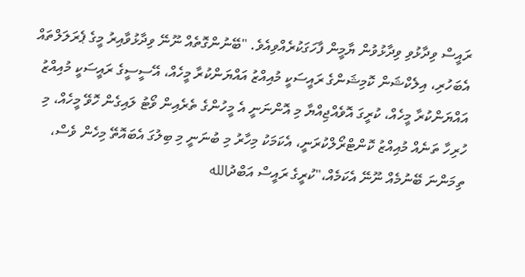ރައީސް ވިދާޅުވި ވިދާޅުވުން ޔާމީން ފާހަގަކުރެއްވިއެވެ. "ބޭނުންގޮތެއް ނޫނޭ ވިދާޅުވާއިރު މީގެ ޕެރަލަލްތައް އެބަހުރި، އިލެކްޝަން ކޮމިޝަންގެ ރައީސަކީ މުއިއްޒު އައްޔަންކުރާ މީހެއް، އޭސީސީގެ ރައީސަކީ މުއިއްޒު އައްޔަންކުރާ މީހެއް، ކުރީގަ އޮވެއްޖިއްޔާ މި އޮންނަނީ އެ މީހުންގެ ތެރެއިން ވޯޓު ލައިގެން ހޮވޭ މީހެއް، މި ހުރިހާ ތަނެއް މުއިއްޒު ކޮންޓްރޯލްކުރަނީ، އެކަމަކު މިހާރު މި ބުނަނީ މި ބިލުގަ އެބައޮތޭ މިހެން ވެސް، ތިމަންނަ ބޭނުމެއް ނޫނޭ އެކަމެއް،"ކުރީގެ ރައީސް އަބްދުالله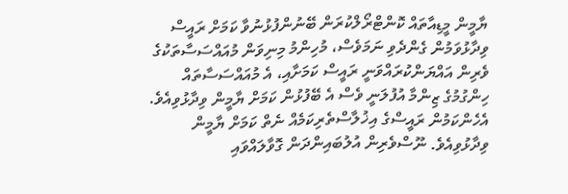ޔާމީން މީޑިއާތައް ކޮންޓްރޯލްކުރަން ބޭނުންފުޅުނުވާ ކަމަށް ރައީސް ވިދާޅުވަމުން ގެންދެވި ނަމަވެސް، މުހިންމު މިނިވަން މުއައްސަސާތަކުގެ ވެރިން އައްޔަންކުރައްވަނީ ރައީސް ކަމަށާއި، އެ މުއައްސަސާތައް ހިންގުމުގެ ޒިންމާ އުފުލަނީ ވެސް އެ ބޭފުޅުން ކަމަށް ޔާމީން ވިދާޅުވިއެވެ. އެހެންކަމުން ރައީސްގެ އިޚުލާސްތެރިކަމެއް ނެތް ކަމަށް ޔާމީން ވިދާޅުވިއެވެ. ނޫސްވެރިން އުލުބައިންދަން ގޮވާލައްވައި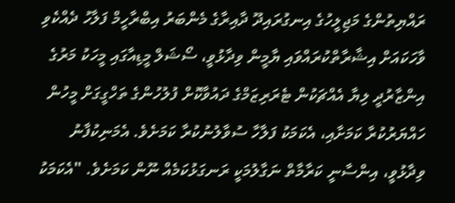ރައްޔިތުންގެ މަޖިލީހުގެ އިނގުރައިދޫ ދާއިރާގެ މެންބަރު އިބްރާހީމް ފަލާހު ދެއްކެވި ވާހަކައަށް އިޝާރާތްކުރައްވައި ޔާމީން ވިދާޅުވީ، ސޯޝަލް މީޑިއާގައި މީހަކު މަރުގެ އިންޒާރުދީ ލިޔާ އެއްޗަކުން ޓެރަރިޒަމްގެ ދައުވާކޮށް ފުލުހުންގެ ތަހްގީގަށް މީހުން ހައްޔަރުކުރާ ކަމަށާއި، އެކަމަކު ފަލާހާ ސުވާލުނުކުރާ ކަމަށެވެ. އެމަނިކުފާނު ވިދާޅުވީ، އިންސާނީ ކަރާމާތް ނަގާލުމަކީ ރަނގަޅުކަމެއް ނޫން ކަމަށެވެ. "އެކަމަކު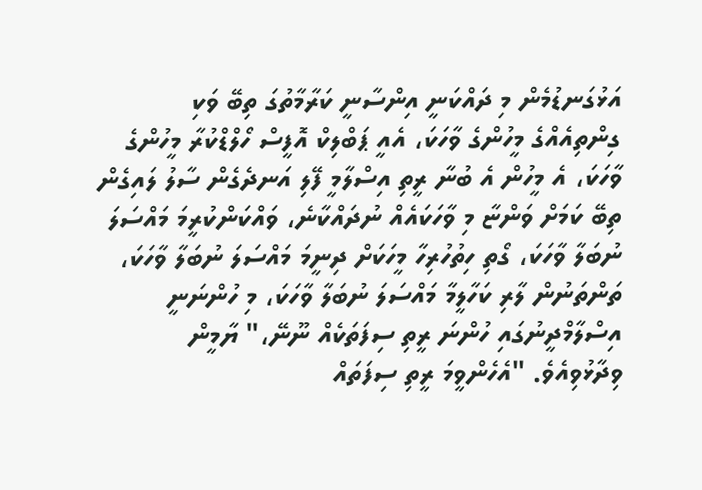އަޅުގަނޑުމެން މި ދައްކަނީ އިންސާނީ ކަރާމާތުގަ ތިބޭ ވަކި ގިންތިއެއްގެ މީހުންގެ ވާހަކަ، އެއީ ޕަބްލިކް އޮފީސް ހޯލްޑްކުރާ މީހުންގެ ވާހަކަ، އެ މީހުން އެ ބުނާ ރީތި އިސްލާމީ ފޭލި އަނދެގެން ސާލު ލައިގެން ތިބޭ ކަމަށް ވަންޏާ މި ވާހަކައެއް ނުދައްކާނެ، ވައްކަންކުރީމަ މައްސަލަ ނުބަލާ ވާހަކަ، ގޯތި ހިތުހުރިހާ މީހަކަށް ދިނީމަ މައްސަލަ ނުބަލާ ވާހަކަ، ތަންތަނުން ލާރި ކަހާލީމާ މައްސަލަ ނުބަލާ ވާހަކަ، މި ހުންނަނީ އިސްލާމްދީނުގައި ހުންނަ ރީތި ސިފަތަކެއް ނޫނޭ،" ޔާމީން ވިދާޅުވިއެވެ. "އެހެންވީމަ ރީތި ސިފަތައް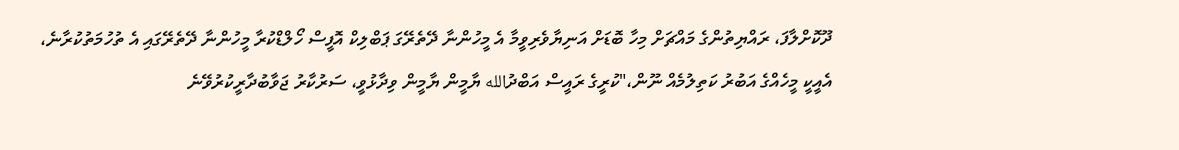ދޫކޮށްލާފަ، ރައްޔިތުންގެ މައްޗަށް މިހާ ބޮޑަށް އަނިޔާވެރިވީމާ އެ މީހުންނާ ދޭތެރޭގަ ޕަބްލިކް އޮފީސް ހޯލްޑްކުރާ މީހުންނާ ދޭތެރޭގައި އެ ތުހުމަތުކުރާނެ، އެއީކީ މީހެއްގެ އަބުރު ކަތިލުމެއް ނޫން،"ކުރީގެ ރައީސް އަބްދުالله ޔާމީން ޔާމީން ވިދާޅުވީ، ސަރުކާރު ޖަވާބުދާރީކުރުވޭނެ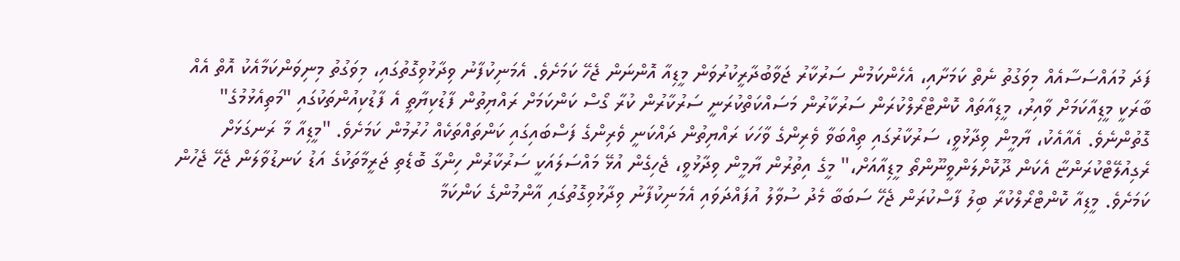ފަދަ މުއައްސަސާއެއް މިވަގުތު ނެތް ކަމަށާއި، އެހެންކަމުން ސަރުކާރު ޖަވާބުދާރީކުރުވަން މީޑިއާ އޮންނަން ޖެހޭ ކަމަށެވެ. އެމަނިކުފާނު ވިދާޅުވިގޮތުގައި، މިވަގުތު މިނިވަންކަމާއެކު އޮތް އެއް ބާރަކީ މީޑިއާކަމަށް ވާއިރު، މީޑިއާތައް ކޮންޓްރޯލްކުރަން ސަރުކާރުން މަސައްކަތްކުރަނީ ސަރުކާރުން ކުރާ ގޯސް ކަންކަމަށް ރައްޔިތުން ފާޑުކިޔާތީ އެ ފާޑުކިއުންތަކުގައި "މަތިއެޅުމުގެ" ގޮތުންނެވެ. އެއާއެކު، ޔާމީން ވިދާޅުވީ، ސަރުކާރުގައި ތިއްބަވާ ވެރިންގެ ވާހަކަ ރައްޔިތުން ދައްކަނީ ވެރިންގެ ފަސްބައިގައި ކަންތައްތަކެއް ހުރުމުން ކަމަށެވެ. "މީޑިއާ މާ ރަނގަޅަށް ރެގިއުލޭޓްކުރަންޏާ އެކަން ދޫކޮށްލަންވީނޫންތޯ މީޑިއާއަށް،" މީގެ އިތުރުން ޔާމީން ވިދާޅުވީ، ޖެހިގެން އުޅޭ މައްސަލައަކީ ސަރުކާރުން ހިންގާ ބޮޑެތި ޖަރީމާތަކުގެ އަޑު ކަނޑުވާލަން ޖެހޭ ޖެހުން ކަމަށެވެ. މީޑިއާ ކޮންޓްރޯލްކުރާ ބިލު ފާސްކުރަން ޖެހޭ ސަބަބާ މެދު ސުވާލު އުފައްދަވައި އެމަނިކުފާނު ވިދާޅުވިގޮތުގައި އާންމުންގެ ކަންކަމާ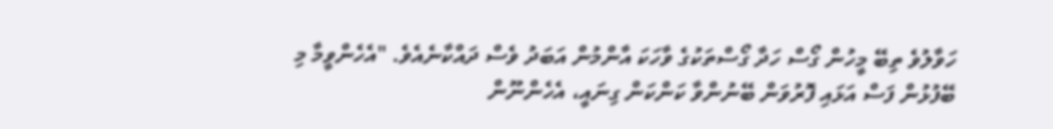ހަވާލުވެ ތިބޭ މީހުން ގޯސް ހަދާ ގޯސްތަކުގެ ވާހަކަ އާންމުން އަބަދު ވެސް ދައްކާނެއެވެ. "އެހެންވީމާ މި ބޭފުޅުން ފަސް އަޅައި ފޮރުވަން ބޭނުންވާ ކަންކަން ގިނައީ، އެހެންނޫން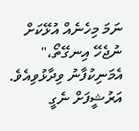ނަމަ މިހެނެއް އުޅޭކަށް ނުޖެހޭ އިނގޭތޯ،" އެމަނިކުފާނު ވިދާޅުވިއެވެ.
އަރުޝީފަށް ނެގީ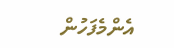އެންމެފަހުން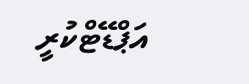އަޕްޑޭޓްކުރީ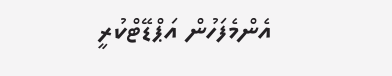އެންމެފަހުން އަޕްޑޭޓްކުރީ